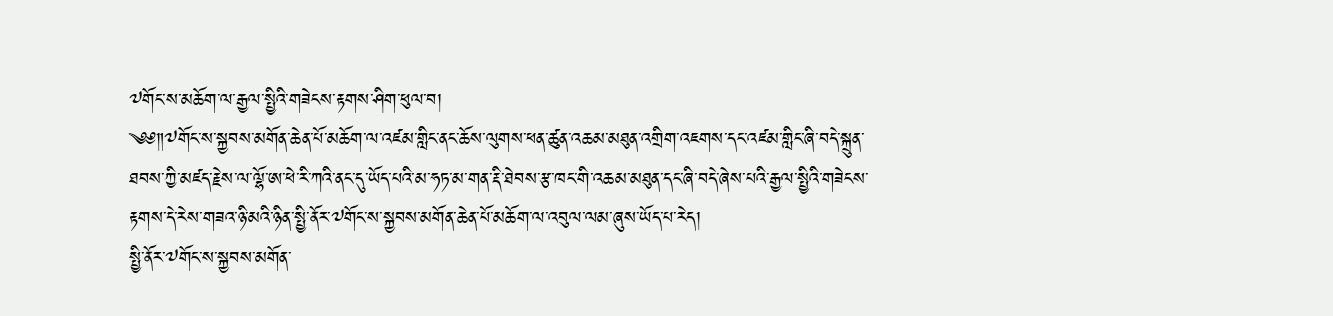༧གོང་ས་མཆོག་ལ་རྒྱལ་སྤྱིའི་གཟེངས་རྟགས་ཤིག་ཕུལ་བ།
༄༅༎༧གོང་ས་སྐྱབས་མགོན་ཆེན་པོ་མཆོག་ལ་འཛམ་གླིང་ནང་ཆོས་ལུགས་ཕན་ཚུན་འཆམ་མཐུན་འགྲིག་འཇགས་དང་འཛམ་གླིང་ཞི་བདེ་སྐྲུན་ཐབས་ཀྱི་མཛད་རྗེས་ལ་ལྷོ་ཨ་ཕེ་རི་ཀའི་ནང་དུ་ཡོད་པའི་མ་ཧཏ་མ་གན་རྡི་ཐེབས་རྩ་ཁང་གི་འཆམ་མཐུན་དང་ཞི་བདེ་ཞེས་པའི་རྒྱལ་སྤྱིའི་གཟེངས་རྟགས་དེ་རེས་གཟའ་ཉི་མའི་ཉིན་སྤྱི་ནོར་༧གོང་ས་སྐྱབས་མགོན་ཆེན་པོ་མཆོག་ལ་འབུལ་ལམ་ཞུས་ཡོད་པ་རེད།
སྤྱི་ནོར་༧གོང་ས་སྐྱབས་མགོན་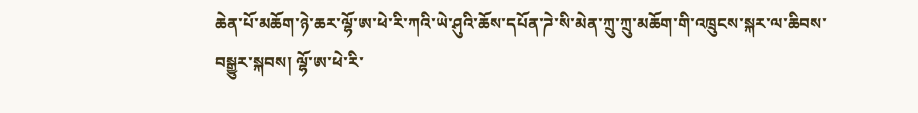ཆེན་པོ་མཆོག་ཉེ་ཆར་ལྷོ་ཨ་ཕེ་རི་ཀའི་ཡེ་ཤུའི་ཆོས་དཔོན་ཌེ་སི་མེན་ཀྲུ་ཀྲུ་མཆོག་གི་འཁྲུངས་སྐར་ལ་ཆིབས་བསྒྱུར་སྐབས། ལྷོ་ཨ་ཕེ་རི་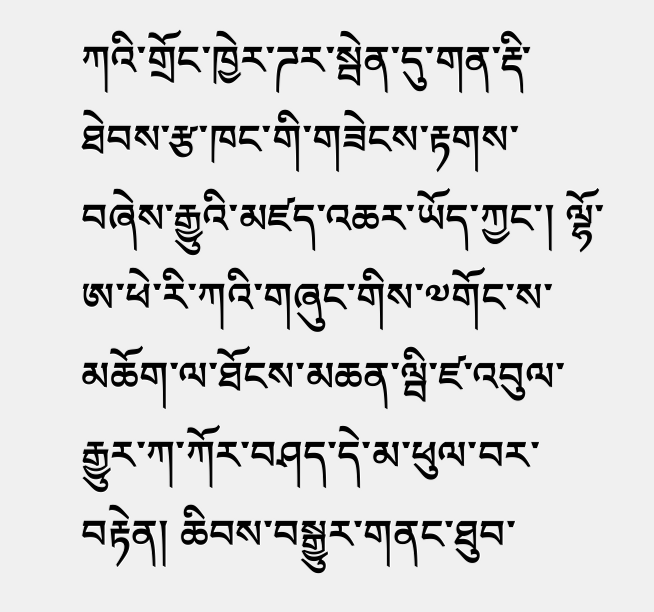ཀའི་གྲོང་ཁྱེར་ཌར་སྦེན་དུ་གན་རྡི་ཐེབས་རྩ་ཁང་གི་གཟེངས་རྟགས་བཞེས་རྒྱུའི་མཛད་འཆར་ཡོད་ཀྱང་། ལྷོ་ཨ་ཕེ་རི་ཀའི་གཞུང་གིས་༧གོང་ས་མཆོག་ལ་ཐོངས་མཆན་ལྦི་ཛ་འབུལ་རྒྱུར་ཀ་ཀོར་བཤད་དེ་མ་ཕུལ་བར་བརྟེན། ཆིབས་བསྒྱུར་གནང་ཐུབ་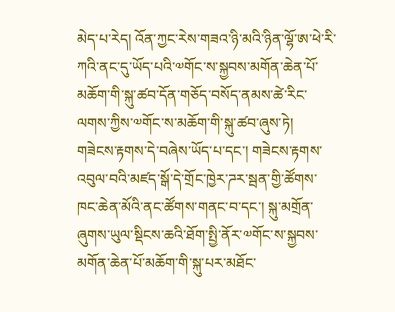མེད་པ་རེད། འོན་ཀྱང་རེས་གཟའ་ཉི་མའི་ཉིན་ལྷོ་ཨ་ཕེ་རི་ཀའི་ནང་དུ་ཡོད་པའི་༧གོང་ས་སྐྱབས་མགོན་ཆེན་པོ་མཆོག་གི་སྐུ་ཚབ་དོན་གཅོད་བསོད་ནམས་ཚེ་རིང་ལགས་ཀྱིས་༧གོང་ས་མཆོག་གི་སྐུ་ཚབ་ཞུས་ཏེ། གཟེངས་རྟགས་དེ་བཞེས་ཡོད་པ་དང་། གཟེངས་རྟགས་འབུལ་བའི་མཛད་སྒོ་དེ་གྲོང་ཁྱེར་ཌར་སྦན་གྱི་ཚོགས་ཁང་ཆེན་མོའི་ནང་ཚོགས་གནང་བ་དང་། སྐུ་མགྲོན་ཞུགས་ཡུལ་སྡིངས་ཆའི་ཐོག་སྤྱི་ནོར་༧གོང་ས་སྐྱབས་མགོན་ཆེན་པོ་མཆོག་གི་སྐུ་པར་མཐོང་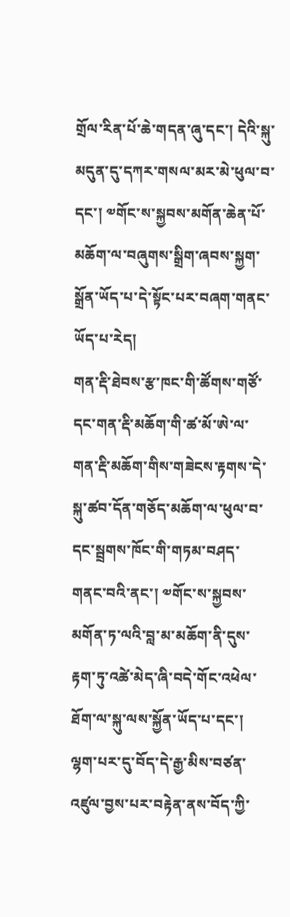གྲོལ་རིན་པོ་ཆེ་གདན་ཞུ་དང་། དེའི་སྐུ་མདུན་དུ་དཀར་གསལ་མར་མེ་ཕུལ་བ་དང་། ༧གོང་ས་སྐྱབས་མགོན་ཆེན་པོ་མཆོག་ལ་བཞུགས་སྒྲིག་ཞབས་སྐྱག་སྒྲོན་ཡོད་པ་དེ་སྟོང་པར་བཞག་གནང་ཡོད་པ་རེད།
གན་རྡི་ཐེབས་རྩ་ཁང་གི་ཚོགས་གཙོ་དང་གན་རྡི་མཆོག་གི་ཚ་མོ་ཨེ་ལ་གན་རྡི་མཆོག་གིས་གཟེངས་རྟགས་དེ་སྐུ་ཚབ་དོན་གཅོད་མཆོག་ལ་ཕུལ་བ་དང་སྦྲགས་ཁོང་གི་གཏམ་བཤད་གནང་བའི་ནང་། ༧གོང་ས་སྐྱབས་མགོན་ཏ་ལའི་བླ་མ་མཆོག་ནི་དུས་རྟག་ཏུ་འཚེ་མེད་ཞི་བདེ་གོང་འཕེལ་ཐོག་ལ་སྐུ་ལས་སྐྱོན་ཡོད་པ་དང་། ལྷག་པར་དུ་བོད་དེ་རྒྱ་མིས་བཙན་འཛུལ་བྱས་པར་བརྟེན་ནས་བོད་ཀྱི་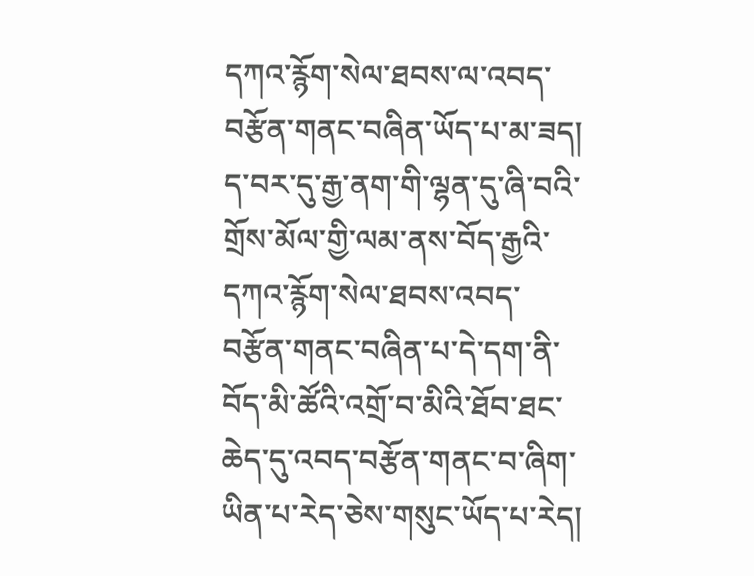དཀའ་རྙོག་སེལ་ཐབས་ལ་འབད་བརྩོན་གནང་བཞིན་ཡོད་པ་མ་ཟད། ད་བར་དུ་རྒྱ་ནག་གི་ལྷན་དུ་ཞི་བའི་གྲོས་མོལ་གྱི་ལམ་ནས་བོད་རྒྱའི་དཀའ་རྙོག་སེལ་ཐབས་འབད་བརྩོན་གནང་བཞིན་པ་དེ་དག་ནི་བོད་མི་ཚོའི་འགྲོ་བ་མིའི་ཐོབ་ཐང་ཆེད་དུ་འབད་བརྩོན་གནང་བ་ཞིག་ཡིན་པ་རེད་ཅེས་གསུང་ཡོད་པ་རེད།